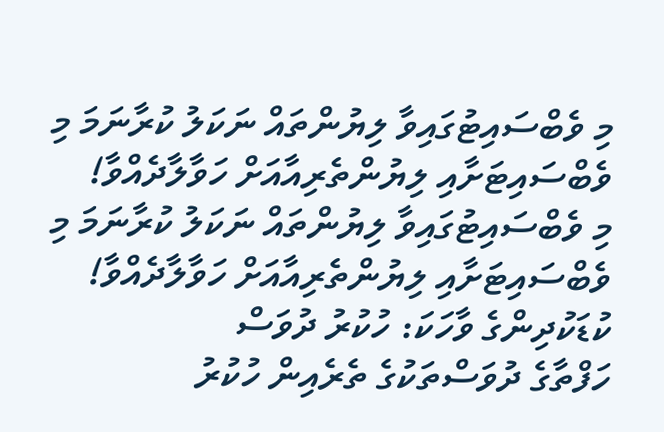މި ވެބްސައިޓުގައިވާ ލިޔުންތައް ނަކަލު ކުރާނަމަ މި ވެބްސައިޓަށާއި ލިޔުންތެރިއާއަށް ހަވާލާދެއްވާ!
މި ވެބްސައިޓުގައިވާ ލިޔުންތައް ނަކަލު ކުރާނަމަ މި ވެބްސައިޓަށާއި ލިޔުންތެރިއާއަށް ހަވާލާދެއްވާ!
ކުޑަކުދިންގެ ވާހަކަ: ހުކުރު ދުވަސް
ހަފްތާގެ ދުވަސްތަކުގެ ތެރެއިން ހުކުރު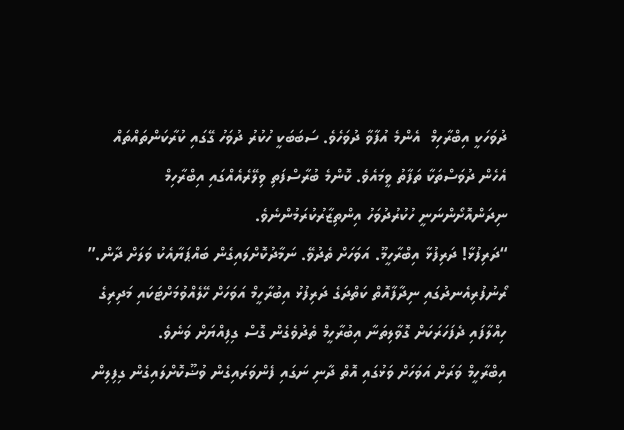ދުވަހަކީ އިބްރާހިމް  އެންމެ އުފާވާ ދުވަހެވެ. ސަބަބަކީ ހުކުރު ދުވަހު ގޭގައި ކުރާކަންތައްތައް އެހެން ދުވަސްތަކާ ތަފާތު ވީމައެވެ. ކޮންމެ ބުރާސްފަތި ވިލޭރެއެއްގައި އިބްރާހިމް ނިދަންއޮށޯންނަނީ ހުކުރުދުވަހު އިންތިޒާރުކުރަމުންނެވެ.
“ދަރިފުޅާ! ދަރިފުޅާ އިބްރާހީމޫ. އަވަހަށް ތެދުވޭ. ނަމާދުކޮށްލައިގެން ބައްޕަޔާއެކު ވަލަށް ދާން.” ރޯނުފުރިއެނދުގައި ނިދާފާއޮތް ކަތްދަގެ ދަރިފުޅު އިބުރާހީމް އަވަހަށް ހޭލެއްވުމަށްޓަކައި މަދިރިގެ ހިއްލާފައި ދެފަހަރަކަށް ގޮވާލިތަނާ އިބުރާހީމް ތެދުވެގެން ގޮސް ގިފިއްޔަށް ވަނެވެ.
އިބްރާހީމް ވަރަށް އަވަހަށް ވަޅުގައި އޮތް ދާނި ނަގައި ފެންވަރައިގެން ވުޟޫކޮށްލައިގެން ގިފިލިން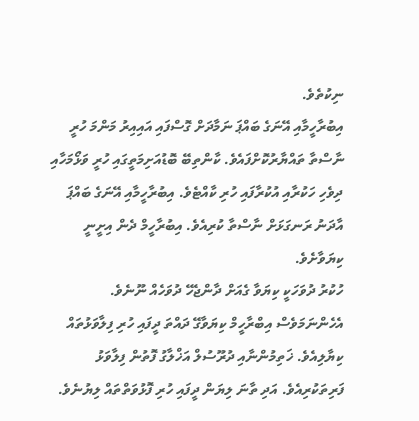ނިކުތެވެ.
އިބުރާހީމާއި އޭނަގެ ބައްޕަ ނަމާދަށް ގޮސްފައި އައިއިރު މަންމަ ހުރީ ނާސްތާ ތައްޔާރުކޮށްފައެވެ. ކާންތިބޭ ބޮޑުއަށިމަތީގައި ހުރީ ވަޅޯމަހާއި ދިވެހި ހަކުރާއި އުކުރާފައި ހުރި ކާއްޓެވެ. އިބުރާހީމާއި އޭނަގެ ބައްޕަ އާދަނު ރަނގަޅަށް ނާސްތާ ކުރިއެވެ. އިބުރާހީމް ދެން އިށީނީ ކިޔަވާށެވެ.
ހުކުރު ދުވަހަކީ ކިޔަވާ ގެއަށް ދާންޖެހޭ ދުވަހެއް ނޫނެވެ. އެހެންނަމަވެސް އިބްރާހީމް ކިޔަވާގޭ ދައްތަ ދީފައި ހުރި ފިލާވަޅުތައް ކިޔާލިއެވެ. ޚަތިމުންނާއި ދުރޫސުލް އަޚްލާގު ފޮތުން ފިލާވަޅު ފަރިތަކުރިއެވެ. އަދި ތާނަ ލިޔަން ދީފައި ހުރި ފޮޅުވަތްތައް ލިޔުނެވެ.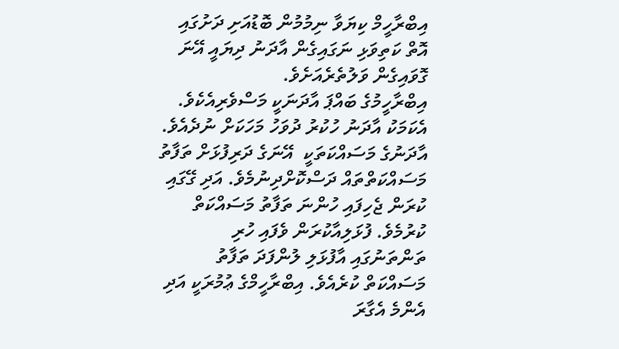އިބްރާހީމް ކިޔަވާ ނިމުމުން ބޮޑުއަށި ދަށުގައި އޮތް ކަތިވަޅި ނަގައިގެން އާދަނު ދިޔައީ އޭނަ ގޮވައިގެން ވަލުތެރެއަށެވެ.
އިބްރާހީމުގެ ބައްޕަ އާދަނަކީ މަސްވެރިއެކެވެ. އެކަމަކު އާދަނު ހުކުރު ދުވަހު މަހަކަށް ނުދެއެވެ. އާދަނުގެ މަސައްކަތަކީ  އޭނަގެ ދަރިފުޅަށް ތަފާތު މަސައްކަތްތައް ދަސްކޮށްދިނުމެވެ. އަދި ގޭގައި ކުރަން ޖެހިފައި ހުންނަ ތަފާތު މަސައްކަތް ކުރުމެވެ. ފުޅަލިއާކުރަން ވެފައި ހުރި ތަންތަނުގައި އާފުޅަލި ލުންފަދަ ތަފާތު މަސައްކަތް ކުރެއެވެ. އިބްރާހީމްގެ ޢުމުރަކީ އަދި އެންމެ އެގާރަ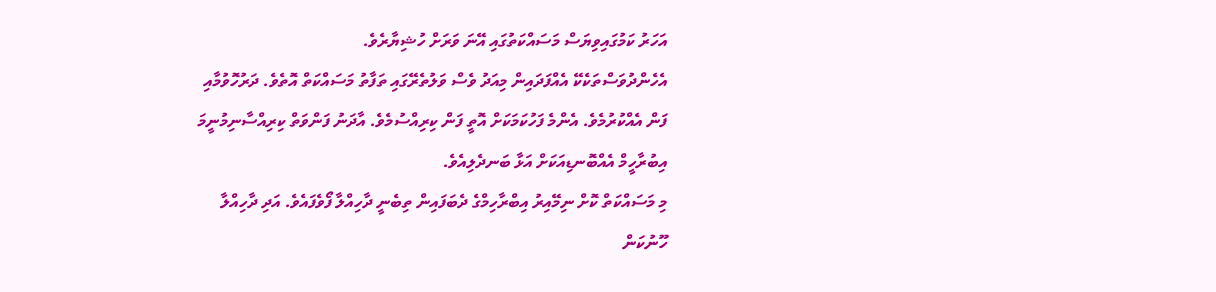އަހަރު ކަމުގައިވިޔަސް މަސައްކަތުގައި އޭނަ ވަރަށް ހުޝިޔާރެވެ.
އެހެންދުވަސްތަކެކޭ އެއްފަދައިން މިއަދު ވެސް ވަލުތެރޭގައި ތަފާތު މަސައްކަތް އޮތެވެ. ދަރުހޮވުމާއި ފަން އެއްކުރުމެވެ. އެންމެ ފަހުކަމަކަށް އޮތީ ފަން ކިރިއްސުމެވެ. އާދަނު ފަންވަތް ކިރިއްސާނިމުނީމަ އިބުރާހީމް އެއްބޮނޑިއަކަށް އަޅާ ބަނދެލިއެވެ.
މި މަސައްކަތް ކޮށް ނިމޭއިރު އިބްރާހިމްގެ ދެބަފައިން ތިބެނީ ދާހިއްލާ ފޯވެފައެވެ. އަދި ދާހިއްލާ ހޫނުކަން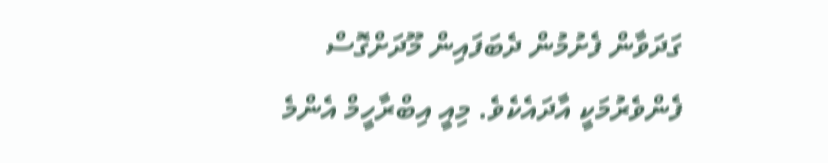ގަދަވާން ފެށުމުން ދެބަފައިން މޫދަށްގޮސް ފެންވެރުމަކީ އާދައެކެވެ. މިއީ އިބްރާހީމް އެންމެ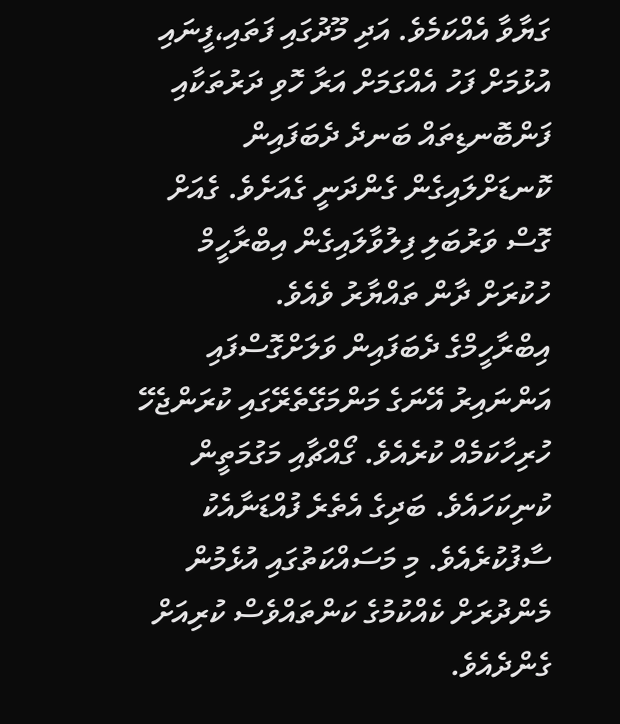ގަޔާވާ އެއްކަމެވެ. އަދި މޫދުގައި ފަތައި،ފީނައި އުޅުމަށް ފަހު އެއްގަމަށް އަރާ ހޮވި ދަރުތަކާއި ފަންބޮނޑިތައް ބަނދެ ދެބަފައިން ކޮނޑަށްލައިގެން ގެންދަނީ ގެއަށެވެ. ގެއަށް ގޮސް ވަރުބަލި ފިލުވާލައިގެން އިބްރާހީމް ހުކުރަށް ދާން ތައްޔާރު ވެއެވެ.
އިބްރާހީމްގެ ދެބަފައިން ވަލަށްގޮސްފައި އަންނައިރު އޭނަގެ މަންމަގޭތެރޭގައި ކުރަންޖެހޭ ހުރިހާކަމެއް ކުރެއެވެ. ގޯއްޗާއި މަގުމަތީން ކުނިކަހައެވެ. ބަދިގެ އެތެރެ ފުއްޑަނާއެކު ސާފުކުރެއެވެ. މި މަސައްކަތުގައި އުޅެމުން މެންދުރަށް ކެއްކުމުގެ ކަންތައްވެސް ކުރިއަށް ގެންދެއެވެ.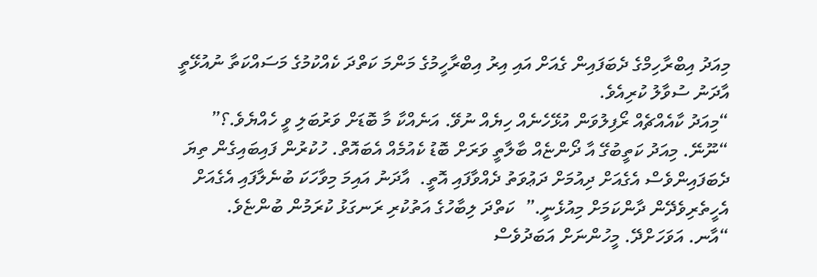މިއަދު އިބްރާހިމްގެ ދެބަފައިން ގެއަށް އައި އިރު އިބްރާހީމުގެ މަންމަ ކަތްދަ ކެއްކުމުގެ މަސައްކަތާ ނުއުޅޭތީ އާދަނު ސުވާލު ކުރިއެވެ.
“މިއަދު ކާއެއްޗެއް ރޯފިލުވަން އުޅޭހެނެއް ހިޔެއް ނުވޭ. އަނެއްކާ މާ ބޮޑަށް ވަރުބަލި ވީ ހެއްޔެވެ.؟”
“ނޫނޭ. މިއަދު ކަތީބުގޭ އާ ދޯންޏެއް ބާލާތީ ވަރަށް ބޮޑު ކެއުމެއް އެބައޮތް. ހުކުރުން ފައިބައިގެން ތިޔަ ދެބަފައިންވެސް އެގެއަށް ދިއުމަށް ދަޢުވަތު ދެއްވާފައި އޮތީ.  އާދަނު އައިމަ މިވާހަކަ ބުނެލާފައި އެގެއަށް އެހީތެރިވެދޭން ދާންކަމަށް މިއުޅެނީ.”  ކަތްދަ ލިބާހުގެ އަތުކުރި ރަނގަޅު ކުރަމުން ބުންޏެވެ.
“އާނ. އަވަހަށްދޭ. މީހުންނަށް އަބަދުވެސް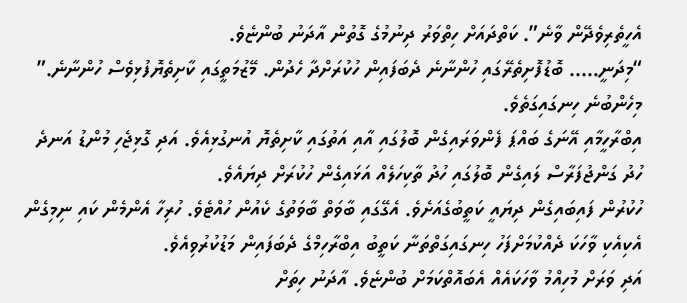އެހީތެރިވެދޭން ވާނެ”. ކަތްދައަށް ހިތްވަރު ދިނުމުގެ ގޮތުން އާދަނު ބުންޏެވެ.
“މިދަނީ….. ބޮޑުފޮށިތެރޭގައި ހުންނާނެ ދެބަފައިން ހުކުރަށްދާ ހެދުން. މޭޒުމަތީގައި ކާށިތެޔޮފުޅިވެސް ހުންނާނެ.” މިހެންބުނެ ހިނގައިގަތެވެ.
އިބްރާހީމާއި އޭނަގެ ބައްޕަ ފެންވަރައިގެން ބޮލުގައި އާއި އަތުގައި ކާށިތެޔޮ އުނގުޅިއެވެ. އަދި ގޮޅިޖެހި މުންޑު އަނދެ ހުދު ގަންޖުފަރާސް ލައިގެން ބޮލުގައި ހުދު ތާކިހަލެއް އަޅައިގެން ހުކުރަށް ދިޔައެވެ.
ހުކުރުން ފައިބައިގެން ދިޔައީ ކަތީބުގެއަށެވެ. އެގޭގައި ބާވަތް ބާވަތުގެ ކެއުން ހުއްޓެވެ. ހުރިހާ އެންމެން ކައި ނިމިގެން އެކިއެކި ވާހަކަ ދެއްކުމަށްފަހު ހިނގައިގަތްތަނާ ކަތީބު އިބްރާހިމްގެ ދެބަފައިން މަޑުކުރުވިއެވެ.
އަދި ވަރަށް މުހިއްމު ވާހަކައެއް އެބައޮތްކަމަށް ބުންޏެވެ. އާދަނު ހިތަށް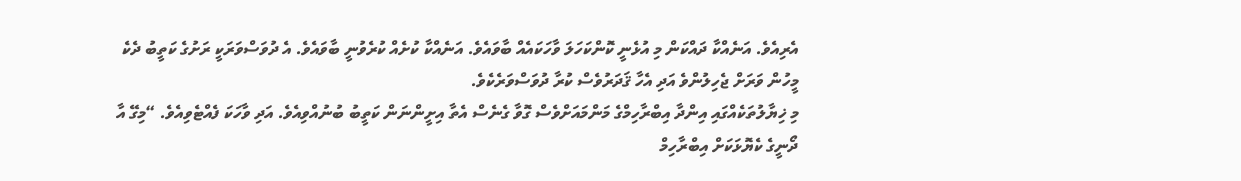އެރިއެވެ. އަނެއްކާ ދައްކަން މި އުޅެނީ ކޮންކަހަލަ ވާހަކައެއް ބާވައެވެ. އަނެއްކާ ކުށެއް ކުރެވުނީ ބާވައެވެ. އެ ދުވަސްވަރަކީ ރަށުގެ ކަތީބު ދެކެ މީހުން ވަރަށް ޖެހިލުންވެ އަދި އެހާ ޤަދަރުވެސް ކުރާ ދުވަސްވަރެކެވެ.
މި ޚިޔާލުތަކެއްގައި އިންދާ އިބްރާހިމްގެ މަންމައަށްވެސް ގޮވާ ގެނެސް އެތާ އިށީންނަން ކަތީބު ބުނުއްވިއެވެ. އަދި ވާހަކަ ފެއްޓެވިއެވެ. “މިގޭ އާ ދޯނީގެ ކެޔޮޅަކަށް އިބްރާހިމް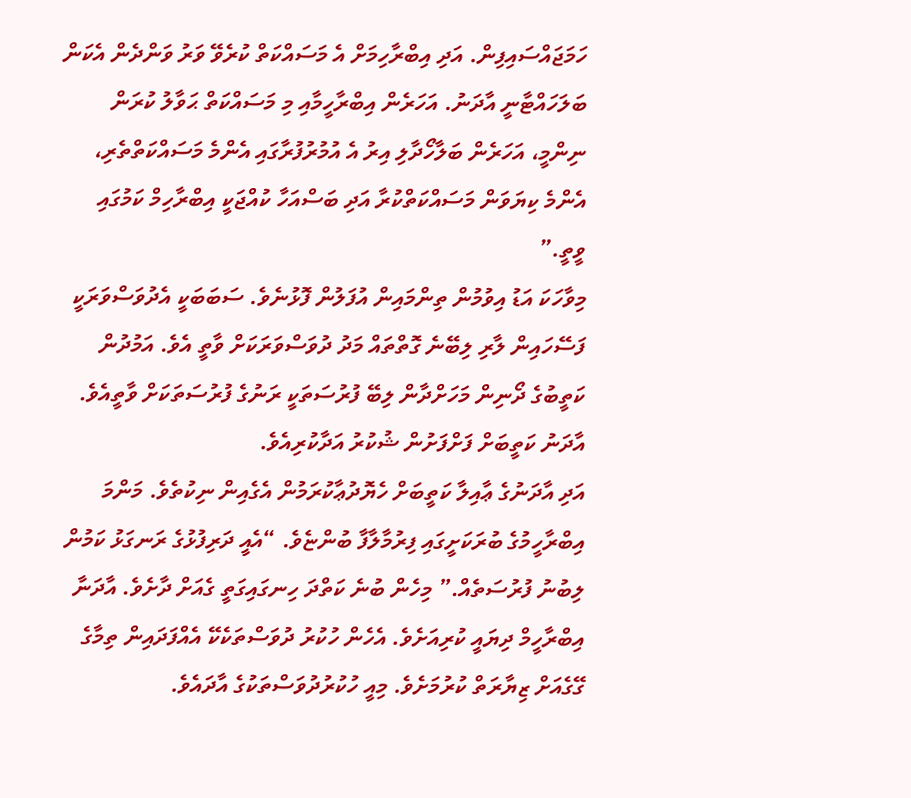ހަމަޖައްސައިފިން. އަދި އިބްރާހިމަށް އެ މަސައްކަތް ކުރެވޭ ވަރު ވަންދެން އެކަން ބަލަހައްޓާނީ އާދަނު. އަހަރެން އިބްރާހީމާއި މި މަސައްކަތް ޙަވާލު ކުރަން ނިންމީ، އަހަރެން ބަލާހޯދާލި އިރު އެ އުމުރުފުރާގައި އެންމެ މަސައްކަތްތެރި، އެންމެ ކިޔަވަން މަސައްކަތްކުރާ އަދި ބަސްއަހާ ކުއްޖަކީ އިބްރާހިމް ކަމުގައި ވީތީ.”
މިވާހަކަ އަޑު އިވުމުން ތިންމައިން އުފަލުން ފޮޅުނެވެ. ސަބަބަކީ އެދުވަސްވަރަކީ ފަސޭހައިން ލާރި ލިބޭނެ ގޮތްތައް މަދު ދުވަސްވަރަކަށް ވާތީ އެވެ. އަމުދުން ކަތީބުގެ ދޯނިން މަހަށްދާން ލިބޭ ފުރުސަތަކީ ރަނުގެ ފުރުސަތަކަށް ވާތީއެވެ. އާދަނު ކަތީބަށް ފަށްފަށުން ޝުކުރު އަދާކުރިއެވެ.
އަދި އާދަނުގެ ޢާއިލާ ކަތީބަށް ހެޔޮދުޢާކުރަމުން އެގެއިން ނިކުތެވެ. މަންމަ އިބްރާހީމުގެ ބުރަކަށީގައި ފިރުމާލާފާ ބުންޏެވެ. “އެއީ ދަރިފުޅުގެ ރަނގަޅު ކަމުން ލިބުނު ފުރުސަތެއް.” މިހެން ބުނެ ކަތްދަ ހިނގައިގަތީ ގެއަށް ދާށެވެ. އާދަނާ އިބްރާހީމް ދިޔައީ ކުރިއަށެވެ. އެހެން ހުކުރު ދުވަސްތަކެކޭ އެއްފަދައިން ތިމާގެ ގޭގެއަށް ޒިޔާރަތް ކުރުމަށެވެ. މިއީ ހުކުރުދުވަސްތަކުގެ އާދައެވެ.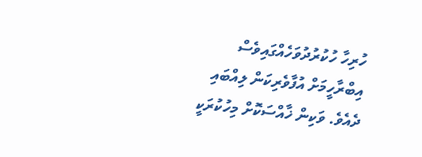ހުރިހާ ހުކުރުދުވަހެއްގައިވެސް އިބްރާހީމަށް އުފާވެރިކަން ލިއްބައި ދެއެވެ. ވަކިން ޚާއްސަކޮށް މިހުކުރަކީ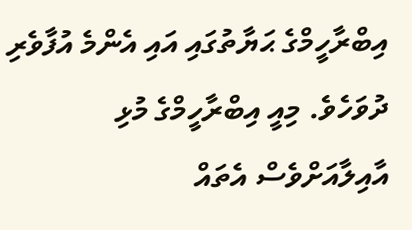އިބްރާހީމްގެ ޙަޔާތުގައި އައި އެންމެ އުފާވެރި ދުވަހެވެ. މިއީ އިބްރާހީމްގެ މުޅި އާއިލާއަށްވެސް އެތައް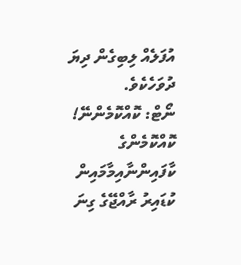އުފަލެއް ލިބިގެން ދިޔަ ދުވަހެކެވެ.
ނޯޓް: ކޮއްކޮމެންނޭ! ކޮއްކޮމެންގެ ކާފައިންނާއިމާމައިން ކުޑައިރު ރާއްޖޭގެ ގިނަ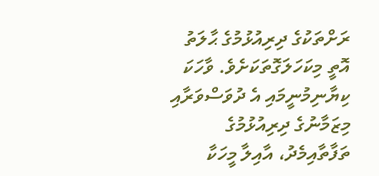ރަށްތަކުގެ ދިރިއުޅުމުގެ ޙާލަތު އޮތީ މިކަހަލަގޮތަކަށެވެ. ވާހަކަ ކިޔާނިމުނީމައި އެ ދުވަސްވަރާއި މިޒަމާނުގެ ދިރިއުޅުމުގެ ތަފާތާއިމެދު، އާއިލާ މީހަކާ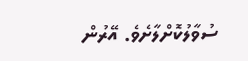ސުވާލުކޮށްލާށެވެ. އޭރުން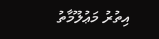އިތުރު މަޢުލޫމާތު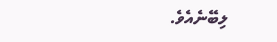ލިބޭނެއެވެ.